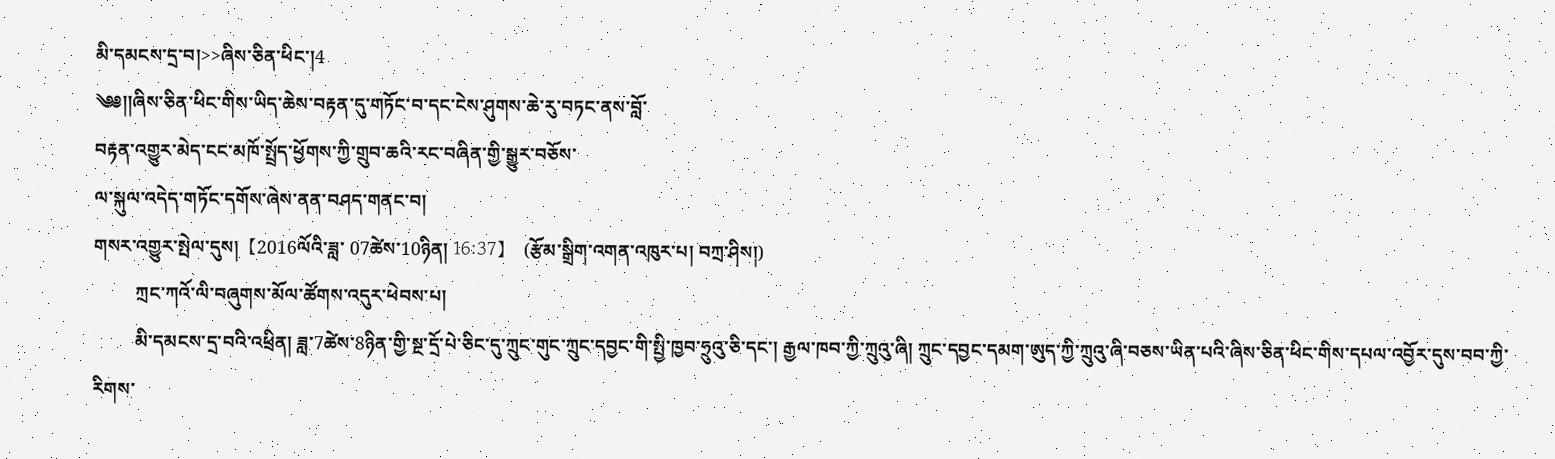མི་དམངས་དྲ་བ།>>ཞིས་ཅིན་ཕིང་།4
༄༅།།ཞིས་ཅིན་ཕིང་གིས་ཡིད་ཆེས་བརྟན་དུ་གཏོང་བ་དང་ངེས་ཤུགས་ཆེ་རུ་བཏང་ནས་བློ་
བརྟན་འགྱུར་མེད་ངང་མཁོ་སྤྲོད་ཕྱོགས་ཀྱི་གྲུབ་ཆའི་རང་བཞིན་གྱི་སྒྱུར་བཅོས་
ལ་སྐུལ་འདེད་གཏོང་དགོས་ཞེས་ནན་བཤད་གནང་བ།
གསར་འགྱུར་སྤེལ་དུས།  【2016ལོའི་ཟླ་ 07ཚེས་10ཉིན། 16:37】   (རྩོམ་སྒྲིག་འགན་འཁུར་པ། བཀྲ་ཤིས།)
         ཀྲང་ཀའོ་ལི་བཞུགས་མོལ་ཚོགས་འདུར་ཕེབས་པ།
         མི་དམངས་དྲ་བའི་འཕྲིན། ཟླ་7ཚེས་8ཉིན་གྱི་སྔ་དྲོ་པེ་ཅིང་དུ་ཀྲུང་གུང་ཀྲུང་དབྱང་གི་སྤྱི་ཁྱབ་ཧྲུའུ་ཅི་དང་། རྒྱལ་ཁབ་ཀྱི་ཀྲུའུ་ཞི། ཀྲུང་དབྱང་དམག་ཨུད་ཀྱི་ཀྲུའུ་ཞི་བཅས་ཡིན་པའི་ཞིས་ཅིན་ཕིང་གིས་དཔལ་འབྱོར་དུས་བབ་ཀྱི་རིགས་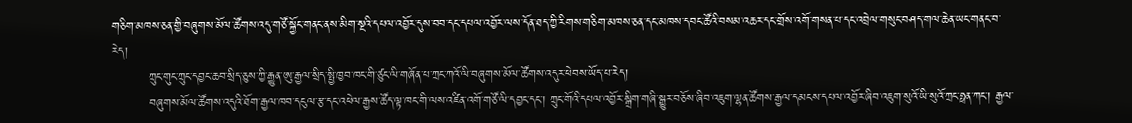གཅིག་མཁས་ཅན་གྱི་བཞུགས་མོལ་ཚོགས་འདུ་གཙོ་སྐྱོང་གནང་ནས་མིག་སྔའི་དཔལ་འབྱོར་དུས་བབ་དང་དཔལ་འབྱོར་ལས་དོན་ཐད་ཀྱི་རིགས་གཅིག་མཁས་ཅན་དང་མཁས་དབང་ཚོའི་བསམ་འཆར་དང་གྲོས་འགོ་གསན་པ་དང་འབྲེལ་གསུང་བཤད་གལ་ཆེན་ཡང་གནང་བ་རེད།
         ཀྲུང་གུང་ཀྲུང་དབྱང་ཆབ་སྲིད་ཅུས་ཀྱི་རྒྱུན་ཨུ་རྒྱལ་སྲིད་སྤྱི་ཁྱབ་ཁང་གི་ཙུང་ལི་གཞོན་པ་ཀྲང་ཀའོ་ལི་བཞུགས་མོལ་ཚོགས་འདུར་ཕེབས་ཡོད་པ་རེད།
         བཞུགས་མོལ་ཚོགས་འདུའི་ཐོག་རྒྱལ་ཁབ་དངུལ་རྩ་དང་འཕེལ་རྒྱས་ཚོད་ལྟ་ཁང་གི་ལས་འཛིན་འགོ་གཙོ་ལི་དབྱང་དང་། ཀྲུང་གོའི་དཔལ་འབྱོར་སྒྲིག་གཞི་སྒྱུར་བཅོས་ཞིབ་འཇུག་ལྷན་ཚོགས་རྒྱལ་དམངས་དཔལ་འབྱོར་ཞིབ་འཇུག་སུའོ་ཡི་སུའོ་ཀྲང་ཧྥན་ཀང་། རྒྱལ་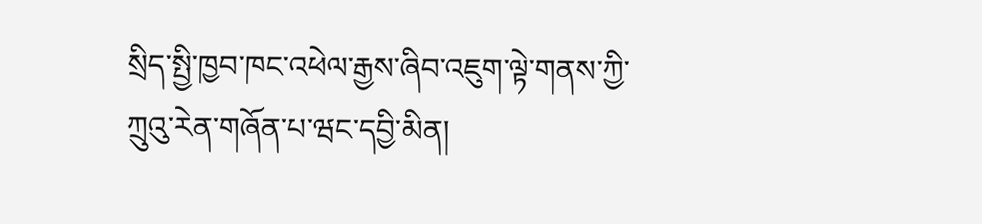སྲིད་སྤྱི་ཁྱབ་ཁང་འཕེལ་རྒྱས་ཞིབ་འཇུག་ལྟེ་གནས་ཀྱི་ཀྲུའུ་རེན་གཞོན་པ་ཝང་དབྱི་མིན།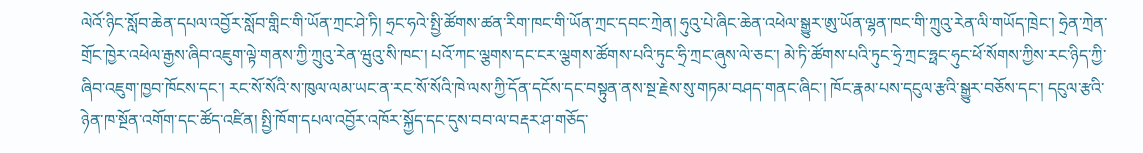ལེའོ་ཉིང་སློབ་ཆེན་དཔལ་འབྱོར་སློབ་གླིང་གི་ཡོན་ཀྲང་ཤེ་ཏི། ཧྲང་ཧའེ་སྤྱི་ཚོགས་ཚན་རིག་ཁང་གི་ཡོན་ཀྲང་དབང་ཀྲེན། ཧུའུ་པེ་ཞིང་ཆེན་འཕེལ་སྒྱུར་ཨུ་ཡོན་ལྷན་ཁང་གི་ཀྲུའུ་རེན་ལི་གཡོད་ཁྲེང་། ཧྲེན་ཀྲེན་གྲོང་ཁྱེར་འཕེལ་རྒྱས་ཞིབ་འཇུག་ལྟེ་གནས་ཀྱི་ཀྲུའུ་རེན་ཝུའུ་སི་ཁང་། པའོ་ཀང་ལྕགས་དང་ངར་ལྕགས་ཚོགས་པའི་ཏུང་ཧྲི་ཀྲང་ཞུས་ལེ་ཅང་། མེ་ཏི་ཚོགས་པའི་ཏུང་ཧྲེ་ཀྲང་ཧྥང་ཧུང་ཕོ་སོགས་ཀྱིས་རང་ཉིད་ཀྱི་ཞིབ་འཇུག་ཁྱབ་ཁོངས་དང་། རང་སོ་སོའི་ས་ཁུལ་ལམ་ཡང་ན་རང་སོ་སོའི་ཁེ་ལས་ཀྱི་དོན་དངོས་དང་བསྟུན་ནས་སྔ་རྗེས་སུ་གཏམ་བཤད་གནང་ཞིང་། ཁོང་རྣམ་པས་དངུལ་རྩའི་སྒྱུར་བཅོས་དང་། དངུལ་རྩའི་ཉེན་ཁ་སྔོན་འགོག་དང་ཚོད་འཛིན། སྤྱི་ཁོག་དཔལ་འབྱོར་འཁོར་སྐྱོད་དང་དུས་བབ་ལ་བརྡར་ཤ་གཅོད་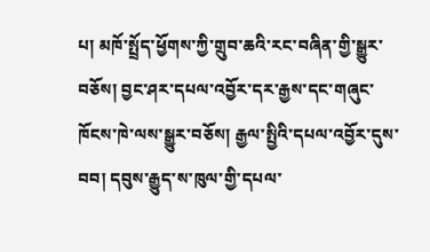པ། མཁོ་སྤྲོད་ཕྱོགས་ཀྱི་གྲུབ་ཆའི་རང་བཞིན་གྱི་སྒྱུར་བཅོས། བྱང་ཤར་དཔལ་འབྱོར་དར་རྒྱས་དང་གཞུང་ཁོངས་ཁེ་ལས་སྒྱུར་བཅོས། རྒྱལ་སྤྱིའི་དཔལ་འབྱོར་དུས་བབ། དབུས་རྒྱུད་ས་ཁུལ་གྱི་དཔལ་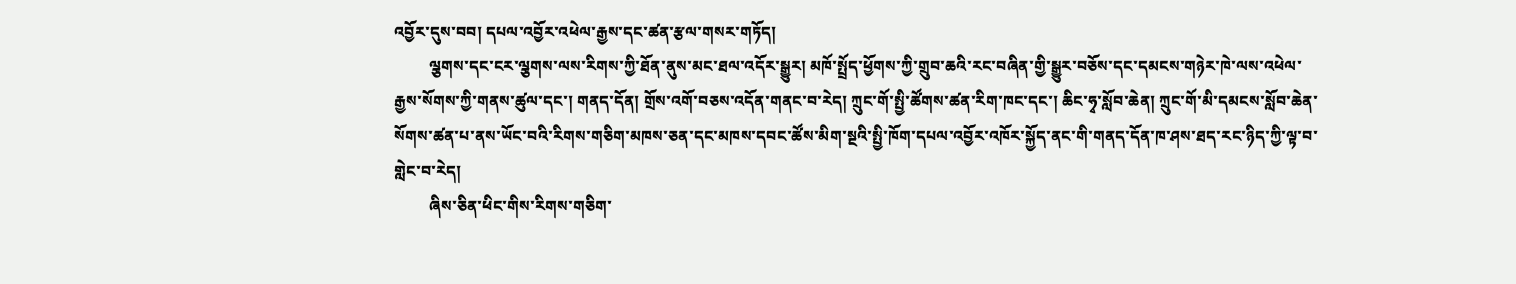འབྱོར་དུས་བབ། དཔལ་འབྱོར་འཕེལ་རྒྱས་དང་ཚན་རྩལ་གསར་གཏོད།
         ལྕགས་དང་ངར་ལྕགས་ལས་རིགས་ཀྱི་ཐོན་ནུས་མང་ཐལ་འདོར་སྒྱུར། མཁོ་སྤྲོད་ཕྱོགས་ཀྱི་གྲུབ་ཆའི་རང་བཞིན་གྱི་སྒྱུར་བཅོས་དང་དམངས་གཉེར་ཁེ་ལས་འཕེལ་རྒྱས་སོགས་ཀྱི་གནས་ཚུལ་དང་། གནད་དོན། གྲོས་འགོ་བཅས་འདོན་གནང་བ་རེད། ཀྲུང་གོ་སྤྱི་ཚོགས་ཚན་རིག་ཁང་དང་། ཆིང་ཧྭ་སློབ་ཆེན། ཀྲུང་གོ་མི་དམངས་སློབ་ཆེན་སོགས་ཚན་པ་ནས་ཡོང་བའི་རིགས་གཅིག་མཁས་ཅན་དང་མཁས་དབང་ཚོས་མིག་སྔའི་སྤྱི་ཁོག་དཔལ་འབྱོར་འཁོར་སྐྱོད་ནང་གི་གནད་དོན་ཁ་ཤས་ཐད་རང་ཉིད་ཀྱི་ལྟ་བ་གླེང་བ་རེད།
         ཞིས་ཅིན་ཕིང་གིས་རིགས་གཅིག་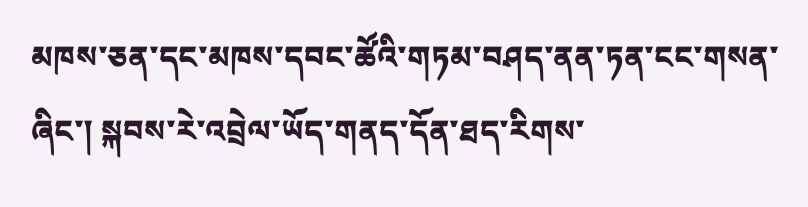མཁས་ཅན་དང་མཁས་དབང་ཚོའི་གཏམ་བཤད་ནན་ཏན་ངང་གསན་ཞིང་། སྐབས་རེ་འབྲེལ་ཡོད་གནད་དོན་ཐད་རིགས་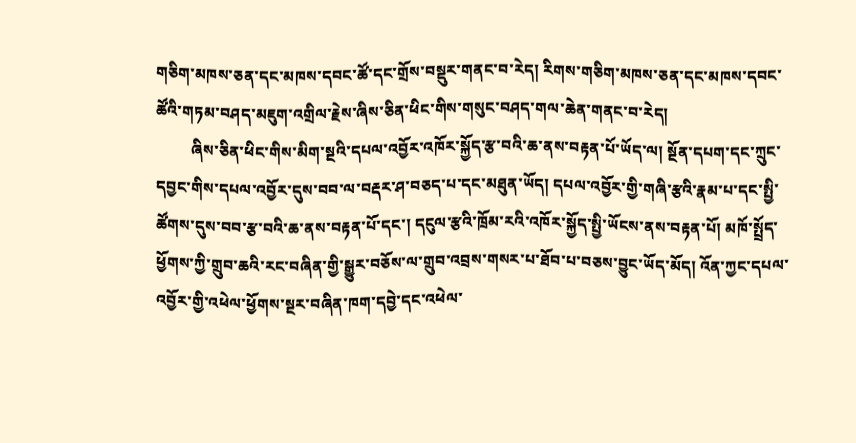གཅིག་མཁས་ཅན་དང་མཁས་དབང་ཚོ་དང་གྲོས་བསྡུར་གནང་བ་རེད། རིགས་གཅིག་མཁས་ཅན་དང་མཁས་དབང་ཚོའི་གཏམ་བཤད་མཇུག་འགྲིལ་རྗེས་ཞིས་ཅིན་ཕིང་གིས་གསུང་བཤད་གལ་ཆེན་གནང་བ་རེད།
         ཞིས་ཅིན་ཕིང་གིས་མིག་སྔའི་དཔལ་འབྱོར་འཁོར་སྐྱོད་རྩ་བའི་ཆ་ནས་བརྟན་པོ་ཡོད་ལ། སྔོན་དཔག་དང་ཀྲུང་དབྱང་གིས་དཔལ་འབྱོར་དུས་བབ་ལ་བརྡར་ཤ་བཅད་པ་དང་མཐུན་ཡོད། དཔལ་འབྱོར་གྱི་གཞི་རྩའི་རྣམ་པ་དང་སྤྱི་ཚོགས་དུས་བབ་རྩ་བའི་ཆ་ནས་བརྟན་པོ་དང་། དངུལ་རྩའི་ཁྲོམ་རའི་འཁོར་སྐྱོད་སྤྱི་ཡོངས་ནས་བརྟན་པོ། མཁོ་སྤྲོད་ཕྱོགས་ཀྱི་གྲུབ་ཆའི་རང་བཞིན་གྱི་སྒྱུར་བཅོས་ལ་གྲུབ་འབྲས་གསར་པ་ཐོབ་པ་བཅས་བྱུང་ཡོད་མོད། འོན་ཀྱང་དཔལ་འབྱོར་གྱི་འཕེལ་ཕྱོགས་སྔར་བཞིན་ཁག་དབྱེ་དང་འཕེལ་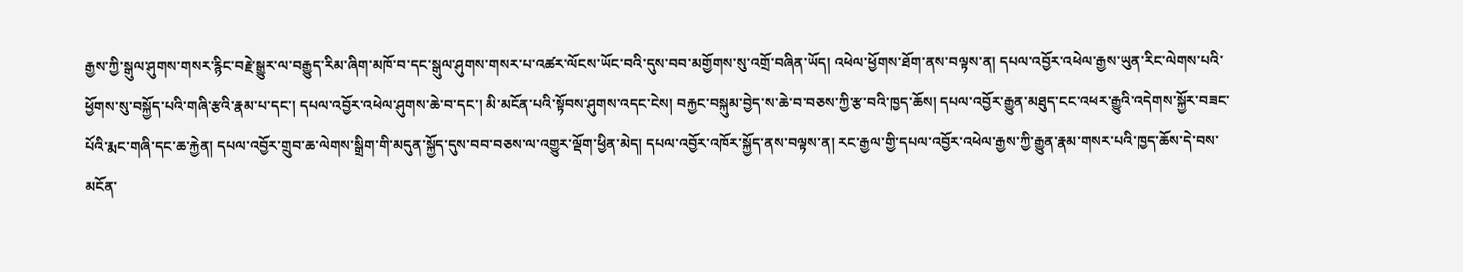རྒྱས་ཀྱི་སྒུལ་ཤུགས་གསར་རྙིང་བརྗེ་སྒྱུར་ལ་བརྒྱུད་རིམ་ཞིག་མཁོ་བ་དང་སྒུལ་ཤུགས་གསར་པ་འཚར་ལོངས་ཡོང་བའི་དུས་བབ་མགྱོགས་སུ་འགྲོ་བཞིན་ཡོད། འཕེལ་ཕྱོགས་ཐོག་ནས་བལྟས་ན། དཔལ་འབྱོར་འཕེལ་རྒྱས་ཡུན་རིང་ལེགས་པའི་ཕྱོགས་སུ་བསྐྱོད་པའི་གཞི་རྩའི་རྣམ་པ་དང་། དཔལ་འབྱོར་འཕེལ་ཤུགས་ཆེ་བ་དང་། མི་མངོན་པའི་སྟོབས་ཤུགས་འདང་ངེས། བརྐྱང་བསྐུམ་བྱེད་ས་ཆེ་བ་བཅས་ཀྱི་རྩ་བའི་ཁྱད་ཆོས། དཔལ་འབྱོར་རྒྱུན་མཐུད་ངང་འཕར་རྒྱུའི་འདེགས་སྐྱོར་བཟང་པོའི་རྨང་གཞི་དང་ཆ་རྐྱེན། དཔལ་འབྱོར་གྲུབ་ཆ་ལེགས་སྒྲིག་གི་མདུན་སྐྱོད་དུས་བབ་བཅས་ལ་འགྱུར་ལྡོག་ཕྱིན་མེད། དཔལ་འབྱོར་འཁོར་སྐྱོད་ནས་བལྟས་ན། རང་རྒྱལ་གྱི་དཔལ་འབྱོར་འཕེལ་རྒྱས་ཀྱི་རྒྱུན་རྣམ་གསར་པའི་ཁྱད་ཆོས་དེ་བས་མངོན་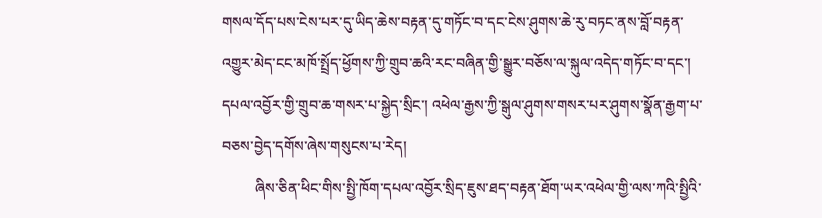གསལ་དོད་པས་ངེས་པར་དུ་ཡིད་ཆེས་བརྟན་དུ་གཏོང་བ་དང་ངེས་ཤུགས་ཆེ་རུ་བཏང་ནས་བློ་བརྟན་འགྱུར་མེད་ངང་མཁོ་སྤྲོད་ཕྱོགས་ཀྱི་གྲུབ་ཆའི་རང་བཞིན་གྱི་སྒྱུར་བཅོས་ལ་སྐུལ་འདེད་གཏོང་བ་དང་། དཔལ་འབྱོར་གྱི་གྲུབ་ཆ་གསར་པ་སྐྱེད་སྲིང་། འཕེལ་རྒྱས་ཀྱི་སྒུལ་ཤུགས་གསར་པར་ཤུགས་སྣོན་རྒྱག་པ་བཅས་བྱེད་དགོས་ཞེས་གསུངས་པ་རེད།
         ཞིས་ཅིན་ཕིང་གིས་སྤྱི་ཁོག་དཔལ་འབྱོར་སྲིད་ཇུས་ཐད་བརྟན་ཐོག་ཡར་འཕེལ་གྱི་ལས་ཀའི་སྤྱིའི་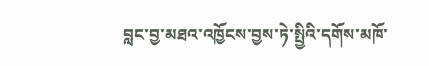བླང་བྱ་མཐའ་འཁྱོངས་བྱས་ཏེ་སྤྱིའི་དགོས་མཁོ་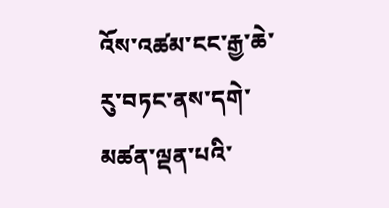འོས་འཚམ་ངང་རྒྱ་ཆེ་རུ་བཏང་ནས་དགེ་མཚན་ལྡན་པའི་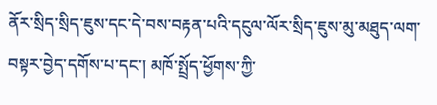ནོར་སྲིད་སྲིད་ཇུས་དང་དེ་བས་བརྟན་པའི་དངུལ་ལོར་སྲིད་ཇུས་མུ་མཐུད་ལག་བསྟར་བྱེད་དགོས་པ་དང་། མཁོ་སྤྲོད་ཕྱོགས་ཀྱི་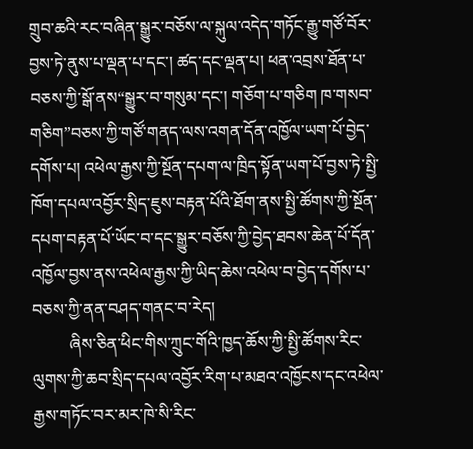གྲུབ་ཆའི་རང་བཞིན་སྒྱུར་བཅོས་ལ་སྐུལ་འདེད་གཏོང་རྒྱུ་གཙོ་བོར་བྱས་ཏེ་ནུས་པ་ལྡན་པ་དང་། ཚད་དང་ལྡན་པ། ཕན་འབྲས་ཐོན་པ་བཅས་ཀྱི་སྒོ་ནས“སྒྱུར་བ་གསུམ་དང་། གཅོག་པ་གཅིག ཁ་གསབ་གཅིག”བཅས་ཀྱི་གཙོ་གནད་ལས་འགན་དོན་འཁྱོལ་ཡག་པོ་བྱེད་དགོས་པ། འཕེལ་རྒྱས་ཀྱི་སྔོན་དཔག་ལ་ཁྲིད་སྟོན་ཡག་པོ་བྱས་ཏེ་སྤྱི་ཁོག་དཔལ་འབྱོར་སྲིད་ཇུས་བརྟན་པོའི་ཐོག་ནས་སྤྱི་ཚོགས་ཀྱི་སྔོན་དཔག་བརྟན་པོ་ཡོང་བ་དང་སྒྱུར་བཅོས་ཀྱི་བྱེད་ཐབས་ཆེན་པོ་དོན་འཁྱོལ་བྱས་ནས་འཕེལ་རྒྱས་ཀྱི་ཡིད་ཆེས་འཕེལ་བ་བྱེད་དགོས་པ་བཅས་ཀྱི་ནན་བཤད་གནང་བ་རེད།
         ཞིས་ཅིན་ཕིང་གིས་ཀྲུང་གོའི་ཁྱད་ཆོས་ཀྱི་སྤྱི་ཚོགས་རིང་ལུགས་ཀྱི་ཆབ་སྲིད་དཔལ་འབྱོར་རིག་པ་མཐའ་འཁྱོངས་དང་འཕེལ་རྒྱས་གཏོང་བར་མར་ཁེ་སི་རིང་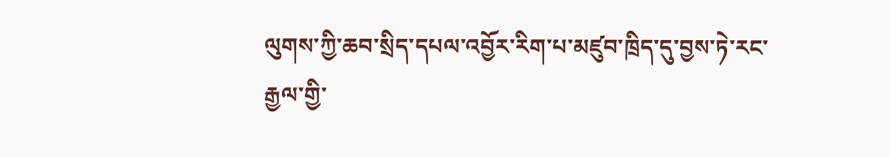ལུགས་ཀྱི་ཆབ་སྲིད་དཔལ་འབྱོར་རིག་པ་མཛུབ་ཁྲིད་དུ་བྱས་ཏེ་རང་རྒྱལ་གྱི་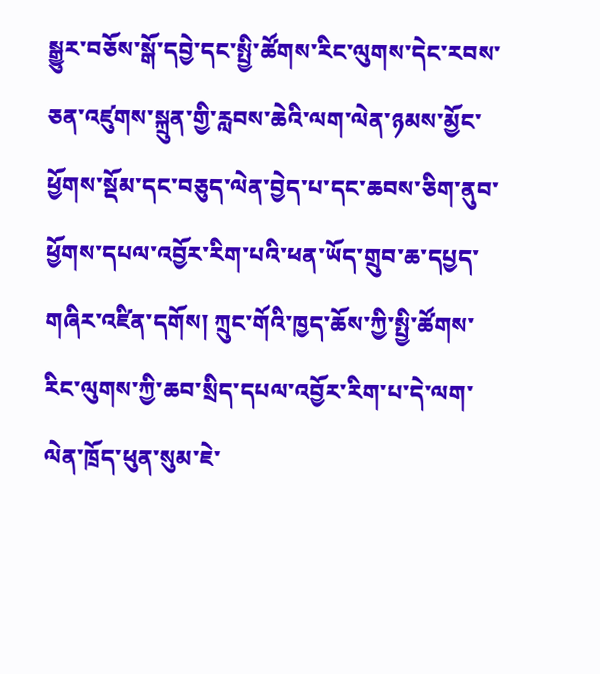སྒྱུར་བཅོས་སྒོ་དབྱེ་དང་སྤྱི་ཚོགས་རིང་ལུགས་དེང་རབས་ཅན་འཛུགས་སྐྲུན་གྱི་རླབས་ཆེའི་ལག་ལེན་ཉམས་མྱོང་ཕྱོགས་སྡོམ་དང་བཅུད་ལེན་བྱེད་པ་དང་ཆབས་ཅིག་ནུབ་ཕྱོགས་དཔལ་འབྱོར་རིག་པའི་ཕན་ཡོད་གྲུབ་ཆ་དཔྱད་གཞིར་འཛིན་དགོས། ཀྲུང་གོའི་ཁྱད་ཆོས་ཀྱི་སྤྱི་ཚོགས་རིང་ལུགས་ཀྱི་ཆབ་སྲིད་དཔལ་འབྱོར་རིག་པ་དེ་ལག་ལེན་ཁྲོད་ཕུན་སུམ་ཇེ་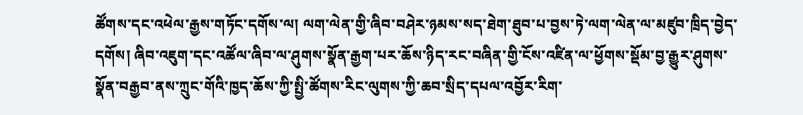ཚོགས་དང་འཕེལ་རྒྱས་གཏོང་དགོས་ལ། ལག་ལེན་གྱི་ཞིབ་བཤེར་ཉམས་སད་ཐེག་ཐུབ་པ་བྱས་ཏེ་ལག་ལེན་ལ་མཛུབ་ཁྲིད་བྱེད་དགོས། ཞིབ་འཇུག་དང་འཚོལ་ཞིབ་ལ་ཤུགས་སྣོན་རྒྱག་པར་ཆོས་ཉིད་རང་བཞིན་གྱི་ངོས་འཛིན་ལ་ཕྱོགས་སྡོམ་བྱ་རྒྱུར་ཤུགས་སྣོན་བརྒྱབ་ནས་ཀྲུང་གོའི་ཁྱད་ཆོས་ཀྱི་སྤྱི་ཚོགས་རིང་ལུགས་ཀྱི་ཆབ་སྲིད་དཔལ་འབྱོར་རིག་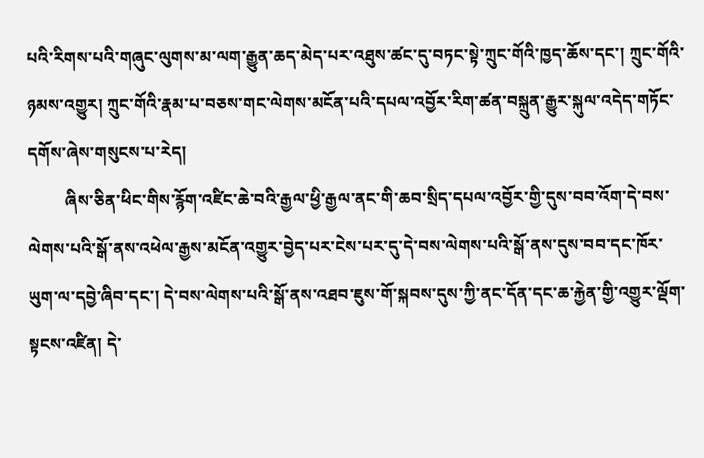པའི་རིགས་པའི་གཞུང་ལུགས་མ་ལག་རྒྱུན་ཆད་མེད་པར་འཐུས་ཚང་དུ་བཏང་སྟེ་ཀྲུང་གོའི་ཁྱད་ཆོས་དང་། ཀྲུང་གོའི་ཉམས་འགྱུར། ཀྲུང་གོའི་རྣམ་པ་བཅས་གང་ལེགས་མངོན་པའི་དཔལ་འབྱོར་རིག་ཚན་བསྐྲུན་རྒྱུར་སྐུལ་འདེད་གཏོང་དགོས་ཞེས་གསུངས་པ་རེད།
         ཞིས་ཅིན་ཕིང་གིས་རྙོག་འཛིང་ཆེ་བའི་རྒྱལ་ཕྱི་རྒྱལ་ནང་གི་ཆབ་སྲིད་དཔལ་འབྱོར་གྱི་དུས་བབ་འོག་དེ་བས་ལེགས་པའི་སྒོ་ནས་འཕེལ་རྒྱས་མངོན་འགྱུར་བྱེད་པར་ངེས་པར་དུ་དེ་བས་ལེགས་པའི་སྒོ་ནས་དུས་བབ་དང་ཁོར་ཡུག་ལ་དབྱེ་ཞིབ་དང་། དེ་བས་ལེགས་པའི་སྒོ་ནས་འཐབ་ཇུས་གོ་སྐབས་དུས་ཀྱི་ནང་དོན་དང་ཆ་རྐྱེན་གྱི་འགྱུར་ལྡོག་སྟངས་འཛིན། དེ་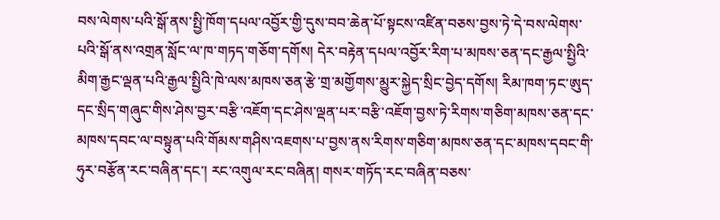བས་ལེགས་པའི་སྒོ་ནས་སྤྱི་ཁོག་དཔལ་འབྱོར་གྱི་དུས་བབ་ཆེན་པོ་སྟངས་འཛིན་བཅས་བྱས་ཏེ་དེ་བས་ལེགས་པའི་སྒོ་ནས་འགྲན་སློང་ལ་ཁ་གཏད་གཅོག་དགོས། དེར་བརྟེན་དཔལ་འབྱོར་རིག་པ་མཁས་ཅན་དང་རྒྱལ་སྤྱིའི་མིག་རྒྱང་ལྡན་པའི་རྒྱལ་སྤྱིའི་ཁེ་ལས་མཁས་ཅན་རྩེ་གྲ་མགྱོགས་མྱུར་སྐྱེད་སྲིང་བྱེད་དགོས། རིམ་ཁག་ཏང་ཨུད་དང་སྲིད་གཞུང་གིས་ཤེས་བྱར་བརྩི་འཇོག་དང་ཤེས་ལྡན་པར་བརྩི་འཇོག་བྱས་ཏེ་རིགས་གཅིག་མཁས་ཅན་དང་མཁས་དབང་ལ་བསྟུན་པའི་གོམས་གཤིས་འཇགས་པ་བྱས་ནས་རིགས་གཅིག་མཁས་ཅན་དང་མཁས་དབང་གི་ཧུར་བརྩོན་རང་བཞིན་དང་། རང་འགུལ་རང་བཞིན། གསར་གཏོད་རང་བཞིན་བཅས་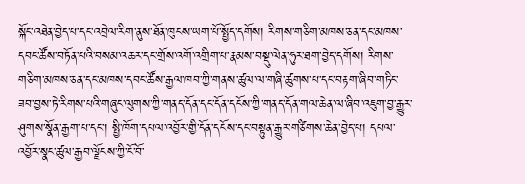སྐོང་འཐེན་བྱེད་པ་དང་འབྲེལ་རིག་ནུས་ཐོན་ཁུངས་ཡག་པོ་སྤྱོད་དགོས། རིགས་གཅིག་མཁས་ཅན་དང་མཁས་དབང་ཚོས་བཏོན་པའི་བསམ་འཆར་དང་གྲོས་འགོ་འགྲིག་པ་རྣམས་བསྡུ་ལེན་ཧུར་ཐག་བྱེད་དགོས། རིགས་གཅིག་མཁས་ཅན་དང་མཁས་དབང་ཚོས་རྒྱལ་ཁབ་ཀྱི་གནས་ཚུལ་ལ་གཞི་ཚུགས་པ་དང་བརྟག་ཞིབ་གཏིང་ཟབ་བྱས་ཏེ་རིགས་པའི་གཞུང་ལུགས་ཀྱི་གནད་དོན་དང་དོན་དངོས་ཀྱི་གནད་དོན་གལ་ཆེན་ལ་ཞིབ་འཇུག་བྱ་རྒྱུར་ཤུགས་སྣོན་རྒྱག་པ་དང་། སྤྱི་ཁོག་དཔལ་འབྱོར་གྱི་དོན་དངོས་དང་བསྟུན་རྒྱུར་གཙིགས་ཆེན་བྱེད་པ། དཔལ་འབྱོར་སྣང་ཚུལ་རྒྱབ་ལྗོངས་ཀྱི་ངོ་བོ་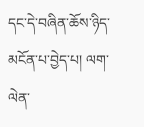དང་དེ་བཞིན་ཆོས་ཉིད་མངོན་པ་བྱེད་པ། ལག་ལེན་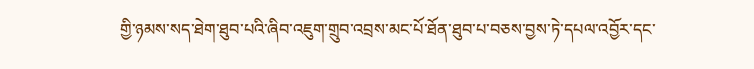གྱི་ཉམས་སད་ཐེག་ཐུབ་པའི་ཞིབ་འཇུག་གྲུབ་འབྲས་མང་པོ་ཐོན་ཐུབ་པ་བཅས་བྱས་ཏེ་དཔལ་འབྱོར་དང་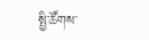སྤྱི་ཚོགས་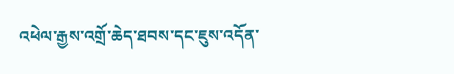འཕེལ་རྒྱས་འགྲོ་ཆེད་ཐབས་དང་ཇུས་འདོན་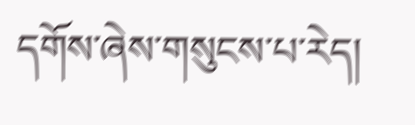དགོས་ཞེས་གསུངས་པ་རེད།